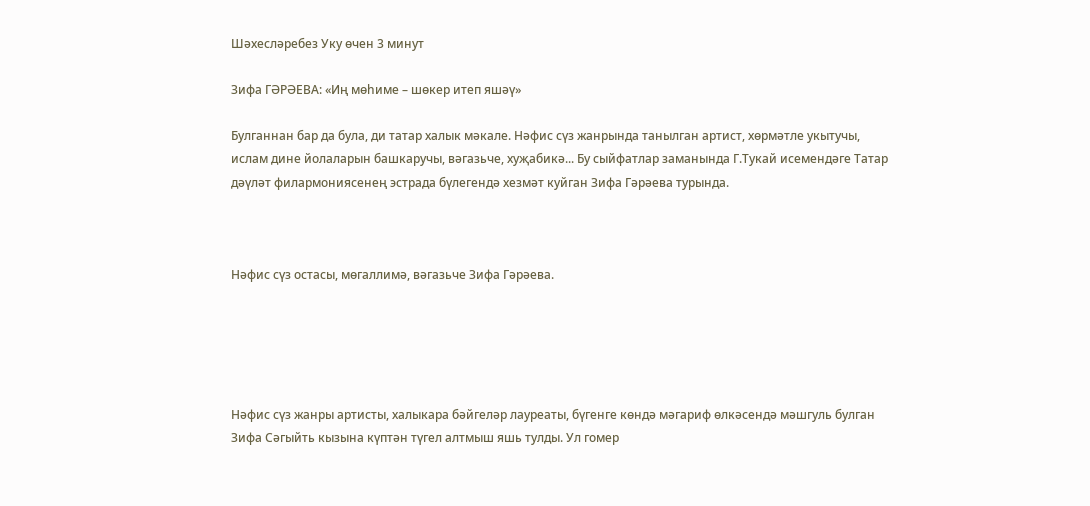Шәхесләребез Уку өчен 3 минут

Зифа ГӘРӘЕВА: «Иң мөһиме – шөкер итеп яшәү»

Булганнан бар да була, ди татар халык мәкале. Нәфис сүз жанрында танылган артист, хөрмәтле укытучы, ислам дине йолаларын башкаручы, вәгазьче, хуҗабикә... Бу сыйфатлар заманында Г.Тукай исемендәге Татар дәүләт филармониясенең эстрада бүлегендә хезмәт куйган Зифа Гәрәева турында.



Нәфис сүз остасы, мөгаллимә, вәгазьче Зифа Гәрәева.





Нәфис сүз жанры артисты, халыкара бәйгеләр лауреаты, бүгенге көндә мәгариф өлкәсендә мәшгуль булган Зифа Сәгыйть кызына күптән түгел алтмыш яшь тулды. Ул гомер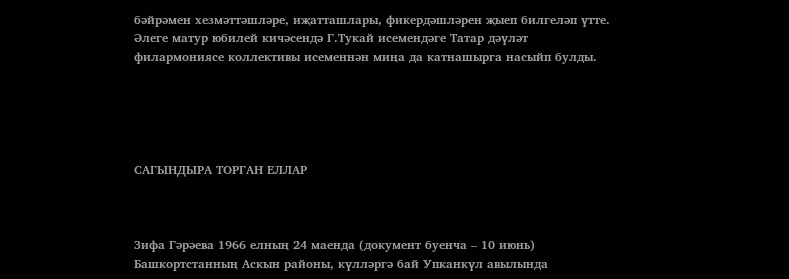бәйрәмен хезмәттәшләре, иҗатташлары, фикердәшләрен җыеп билгеләп үтте. Әлеге матур юбилей кичәсендә Г.Тукай исемендәге Татар дәүләт филармониясе коллективы исеменнән миңа да катнашырга насыйп булды.





САГЫНДЫРА ТОРГАН ЕЛЛАР



Зифа Гәрәева 1966 елның 24 маенда (документ буенча – 10 июнь) Башкортстанның Аскын районы, күлләргә бай Упканкүл авылында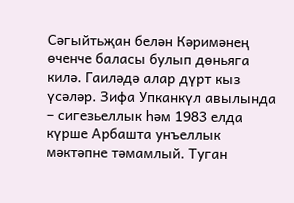Сәгыйтьҗан белән Кәримәнең өченче баласы булып дөньяга килә. Гаиләдә алар дүрт кыз үсәләр. Зифа Упканкүл авылында – сигезьеллык һәм 1983 елда күрше Арбашта унъеллык мәктәпне тәмамлый. Туган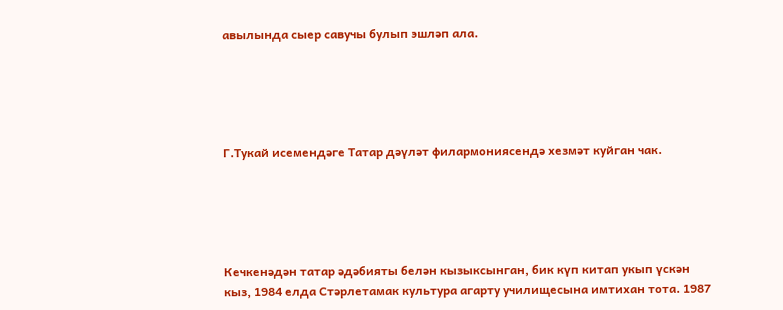авылында сыер савучы булып эшләп ала.





Г.Тукай исемендәге Татар дәүләт филармониясендә хезмәт куйган чак.





Кечкенәдән татар әдәбияты белән кызыксынган, бик күп китап укып үскән кыз, 1984 елда Стәрлетамак культура агарту училищесына имтихан тота. 1987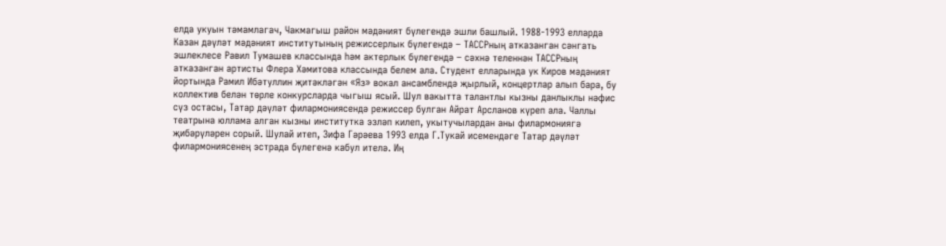елда укуын тәмамлагач, Чакмагыш район мәдәният бүлегендә эшли башлый. 1988-1993 елларда Казан дәүләт мәдәният институтының режиссерлык бүлегендә – ТАССРның атказанган сәнгать эшлеклесе Равил Тумашев классында һәм актерлык бүлегендә – сәхнә теленнән ТАССРның атказанган артисты Флера Хәмитова классында белем ала. Студент елларында ук Киров мәдәният йортында Рамил Ибәтуллин җитәкләгән «Яз» вокал ансамблендә җырлый, концертлар алып бара, бу коллектив белән төрле конкурсларда чыгыш ясый. Шул вакытта талантлы кызны данлыклы нәфис сүз остасы, Татар дәүләт филармониясендә режиссер булган Айрат Арсланов күреп ала. Чаллы театрына юллама алган кызны институтка эзләп килеп, укытучылардан аны филармониягә җибәрүләрен сорый. Шулай итеп, Зифа Гәрәева 1993 елда Г.Тукай исемендәге Татар дәүләт филармониясенең эстрада бүлегенә кабул ителә. Иң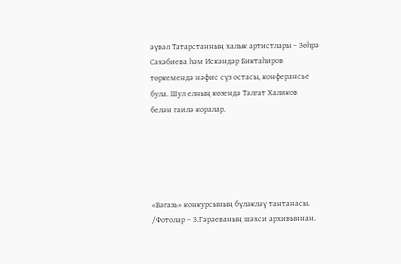әүвәл Татарстанның халык артистлары – Зөһрә Сәхәбиева һәм Искәндәр Биктаһиров төркемендә нәфис сүз остасы, конферансье була. Шул елның көзендә Тәлгат Халиков белән гаилә коралар.





«Вәгазь» конкурсының бүләкләү тантанасы. /Фотолар – З.Гәрәеваның шәхси архивыннан.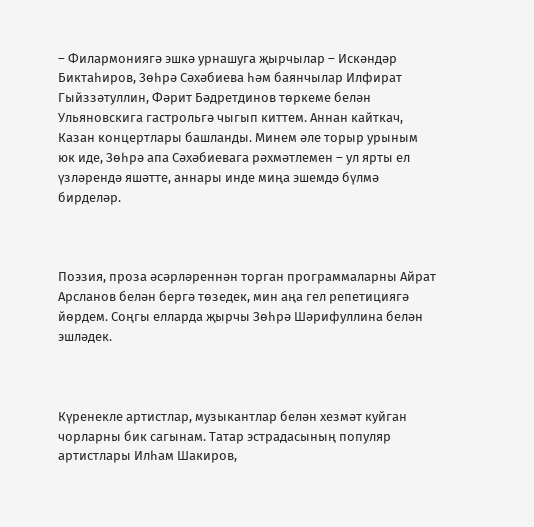– Филармониягә эшкә урнашуга җырчылар – Искәндәр Биктаһиров, Зөһрә Сәхәбиева һәм баянчылар Илфират Гыйззәтуллин, Фәрит Бәдретдинов төркеме белән Ульяновскига гастрольгә чыгып киттем. Аннан кайткач, Казан концертлары башланды. Минем әле торыр урыным юк иде, Зөһрә апа Сәхәбиевага рәхмәтлемен – ул ярты ел үзләрендә яшәтте, аннары инде миңа эшемдә бүлмә бирделәр.



Поэзия, проза әсәрләреннән торган программаларны Айрат Арсланов белән бергә төзедек, мин аңа гел репетициягә йөрдем. Соңгы елларда җырчы Зөһрә Шәрифуллина белән эшләдек.



Күренекле артистлар, музыкантлар белән хезмәт куйган чорларны бик сагынам. Татар эстрадасының популяр артистлары Илһам Шакиров,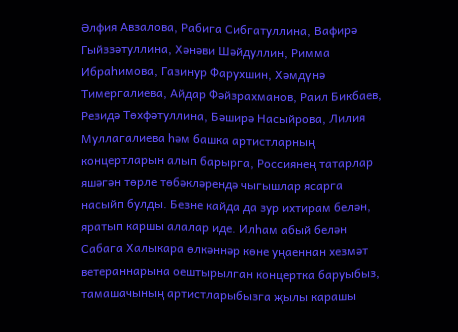Әлфия Авзалова, Рабига Сибгатуллина, Вафирә Гыйззәтуллина, Хәнәви Шәйдуллин, Римма Ибраһимова, Газинур Фарухшин, Хәмдүнә Тимергалиева, Айдар Фәйзрахманов, Раил Бикбаев, Резидә Төхфәтуллина, Бәширә Насыйрова, Лилия Муллагалиева һәм башка артистларның концертларын алып барырга, Россиянең татарлар яшәгән төрле төбәкләрендә чыгышлар ясарга насыйп булды. Безне кайда да зур ихтирам белән, яратып каршы алалар иде. Илһам абый белән Сабага Халыкара өлкәннәр көне уңаеннан хезмәт ветераннарына оештырылган концертка баруыбыз, тамашачының артистларыбызга җылы карашы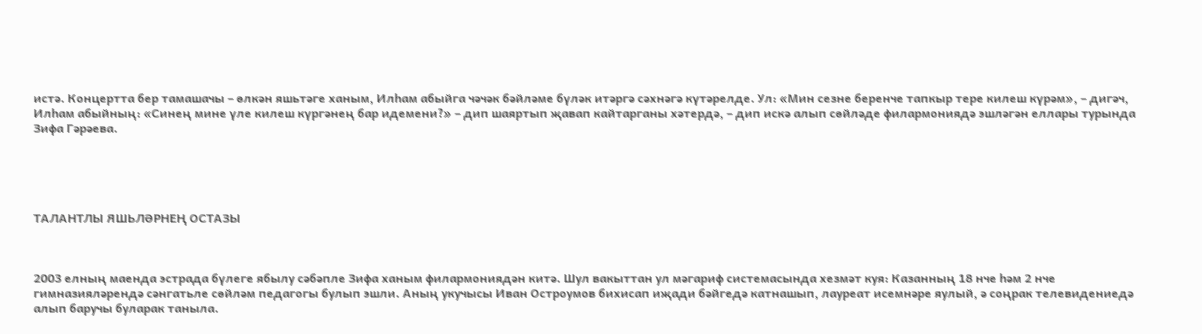истә. Концертта бер тамашачы – өлкән яшьтәге ханым, Илһам абыйга чәчәк бәйләме бүләк итәргә сәхнәгә күтәрелде. Ул: «Мин сезне беренче тапкыр тере килеш күрәм», – дигәч, Илһам абыйның: «Синең мине үле килеш күргәнең бар идемени?» – дип шаяртып җавап кайтарганы хәтердә, – дип искә алып сөйләде филармониядә эшләгән еллары турында Зифа Гәрәева.





ТАЛАНТЛЫ ЯШЬЛӘРНЕҢ ОСТАЗЫ



2003 елның маенда эстрада бүлеге ябылу сәбәпле Зифа ханым филармониядән китә. Шул вакыттан ул мәгариф системасында хезмәт куя: Казанның 18 нче һәм 2 нче гимназияләрендә сәнгатьле сөйләм педагогы булып эшли. Аның укучысы Иван Остроумов бихисап иҗади бәйгедә катнашып, лауреат исемнәре яулый, ә соңрак телевидениедә алып баручы буларак таныла.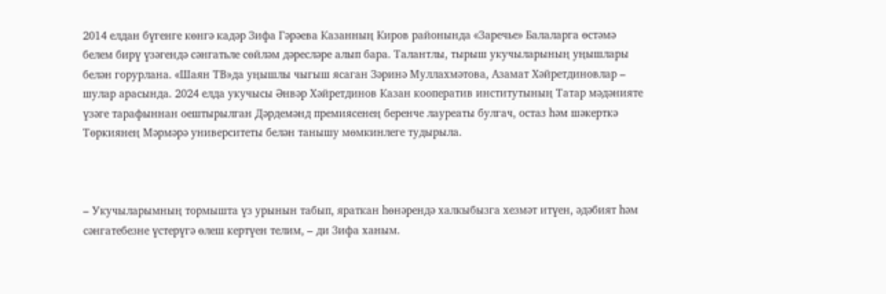2014 елдан бүгенге көнгә кадәр Зифа Гәрәева Казанның Киров районында «Заречье» Балаларга өстәмә белем бирү үзәгендә сәнгатьле сөйләм дәресләре алып бара. Талантлы, тырыш укучыларының уңышлары белән горурлана. «Шаян ТВ»да уңышлы чыгыш ясаган Зәринә Муллахмәтова, Азамат Хәйретдиновлар – шулар арасында. 2024 елда укучысы Әнвәр Хәйретдинов Казан кооператив институтының Татар мәдәнияте үзәге тарафыннан оештырылган Дәрдемәнд премиясенең беренче лауреаты булгач, остаз һәм шәкерткә Төркиянең Мәрмәрә университеты белән танышу мөмкинлеге тудырыла.



– Укучыларымның тормышта үз урынын табып, яраткан һөнәрендә халкыбызга хезмәт итүен, әдәбият һәм сәнгатебезне үстерүгә өлеш кертүен телим, – ди Зифа ханым.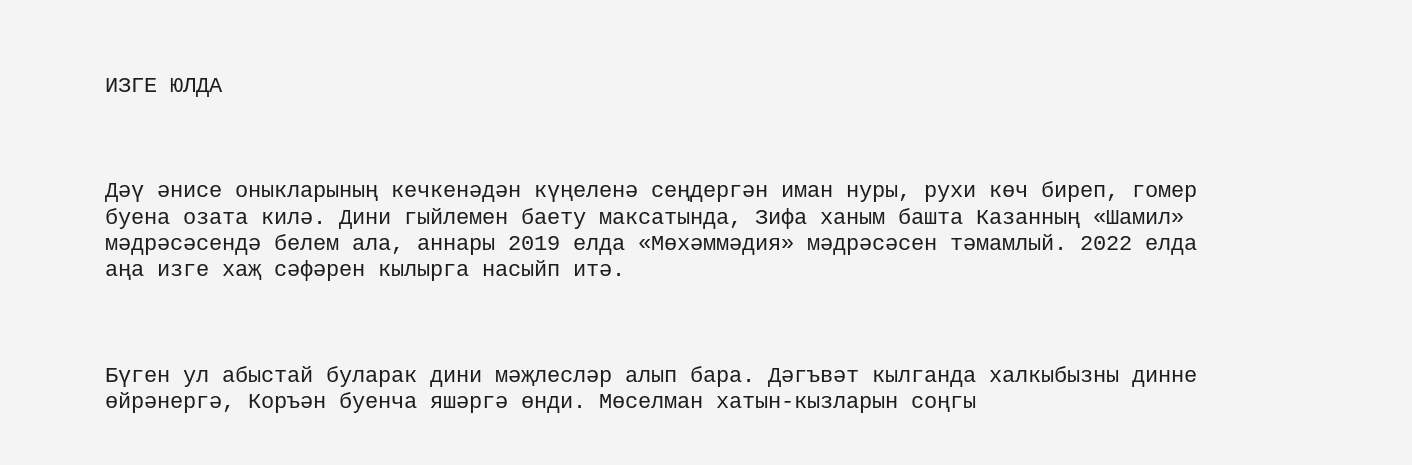ИЗГЕ ЮЛДА



Дәү әнисе оныкларының кечкенәдән күңеленә сеңдергән иман нуры, рухи көч биреп, гомер буена озата килә. Дини гыйлемен баету максатында, Зифа ханым башта Казанның «Шамил» мәдрәсәсендә белем ала, аннары 2019 елда «Мөхәммәдия» мәдрәсәсен тәмамлый. 2022 елда аңа изге хаҗ сәфәрен кылырга насыйп итә.



Бүген ул абыстай буларак дини мәҗлесләр алып бара. Дәгъвәт кылганда халкыбызны динне өйрәнергә, Коръән буенча яшәргә өнди. Мөселман хатын-кызларын соңгы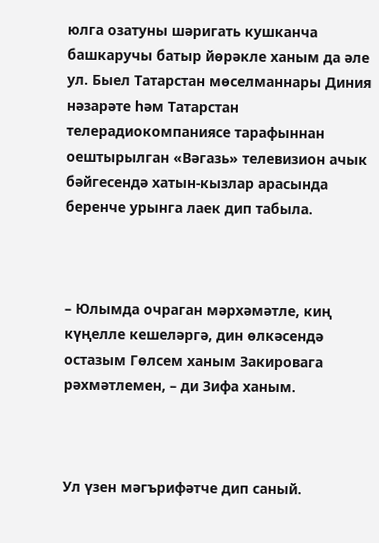юлга озатуны шәригать кушканча башкаручы батыр йөрәкле ханым да әле ул. Быел Татарстан мөселманнары Диния нәзарәте һәм Татарстан телерадиокомпаниясе тарафыннан оештырылган «Вәгазь» телевизион ачык бәйгесендә хатын-кызлар арасында беренче урынга лаек дип табыла.



– Юлымда очраган мәрхәмәтле, киң күңелле кешеләргә, дин өлкәсендә остазым Гөлсем ханым Закировага рәхмәтлемен, – ди Зифа ханым.



Ул үзен мәгърифәтче дип саный.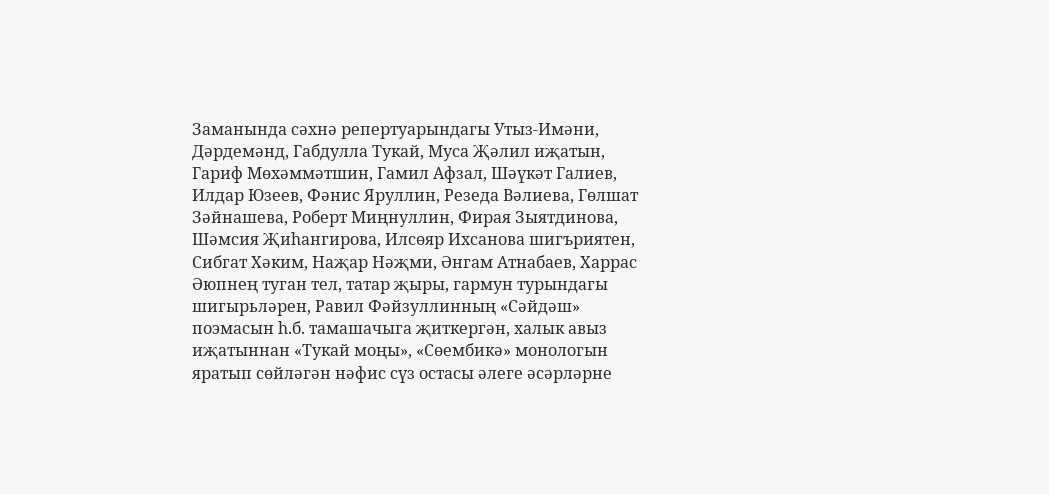Заманында сәхнә репертуарындагы Утыз-Имәни, Дәрдемәнд, Габдулла Тукай, Муса Җәлил иҗатын, Гариф Мөхәммәтшин, Гамил Афзал, Шәүкәт Галиев, Илдар Юзеев, Фәнис Яруллин, Резеда Вәлиева, Гөлшат Зәйнашева, Роберт Миңнуллин, Фирая Зыятдинова, Шәмсия Җиһангирова, Илсөяр Ихсанова шигъриятен, Сибгат Хәким, Наҗар Нәҗми, Әнгам Атнабаев, Харрас Әюпнең туган тел, татар җыры, гармун турындагы шигырьләрен, Равил Фәйзуллинның «Сәйдәш» поэмасын һ.б. тамашачыга җиткергән, халык авыз иҗатыннан «Тукай моңы», «Сөембикә» монологын яратып сөйләгән нәфис сүз остасы әлеге әсәрләрне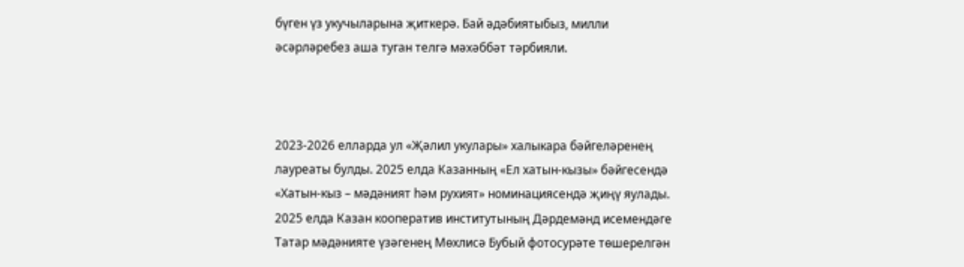бүген үз укучыларына җиткерә. Бай әдәбиятыбыз, милли әсәрләребез аша туган телгә мәхәббәт тәрбияли.



2023-2026 елларда ул «Җәлил укулары» халыкара бәйгеләренең лауреаты булды. 2025 елда Казанның «Ел хатын-кызы» бәйгесендә «Хатын-кыз – мәдәният һәм рухият» номинациясендә җиңү яулады. 2025 елда Казан кооператив институтының Дәрдемәнд исемендәге Татар мәдәнияте үзәгенең Мөхлисә Бубый фотосурәте төшерелгән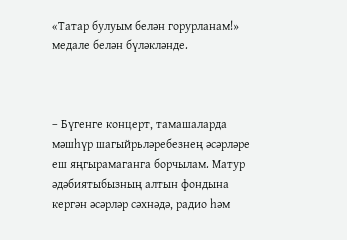«Татар булуым белән горурланам!» медале белән бүләкләнде.



– Бүгенге концерт, тамашаларда мәшһүр шагыйрьләребезнең әсәрләре еш яңгырамаганга борчылам. Матур әдәбиятыбызның алтын фондына кергән әсәрләр сәхнәдә, радио һәм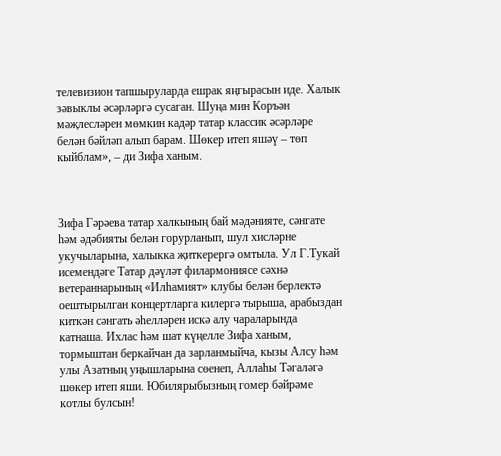телевизион тапшыруларда ешрак яңгырасын иде. Халык зәвыклы әсәрләргә сусаган. Шуңа мин Коръән мәҗлесләрен мөмкин кадәр татар классик әсәрләре белән бәйләп алып барам. Шөкер итеп яшәү – төп кыйблам», – ди Зифа ханым.



Зифа Гәрәева татар халкының бай мәдәнияте, сәнгате һәм әдәбияты белән горурланып, шул хисләрне укучыларына, халыкка җиткерергә омтыла. Ул Г.Тукай исемендәге Татар дәүләт филармониясе сәхнә ветераннарының «Илһамият» клубы белән берлектә оештырылган концертларга килергә тырыша, арабыздан киткән сәнгать әһелләрен искә алу чараларында катнаша. Ихлас һәм шат күңелле Зифа ханым, тормыштан беркайчан да зарланмыйча, кызы Алсу һәм улы Азатның уңышларына сөенеп, Аллаһы Тәгаләгә шөкер итеп яши. Юбилярыбызның гомер бәйрәме котлы булсын!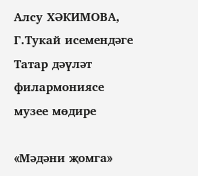Алсу ХӘКИМОВА, Г.Тукай исемендәге Татар дәүләт филармониясе музее мөдире

«Мәдәни җомга»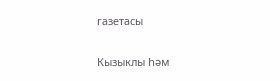газетасы

Кызыклы һәм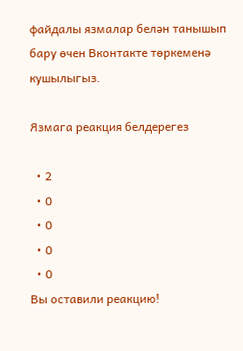файдалы язмалар белән танышып бару өчен Вконтакте төркеменә кушылыгыз.

Язмага реакция белдерегез

  • 2
  • 0
  • 0
  • 0
  • 0
Вы оставили реакцию!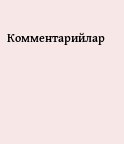Комментарийлар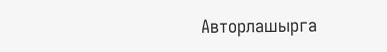Авторлашырга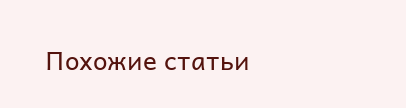Похожие статьи